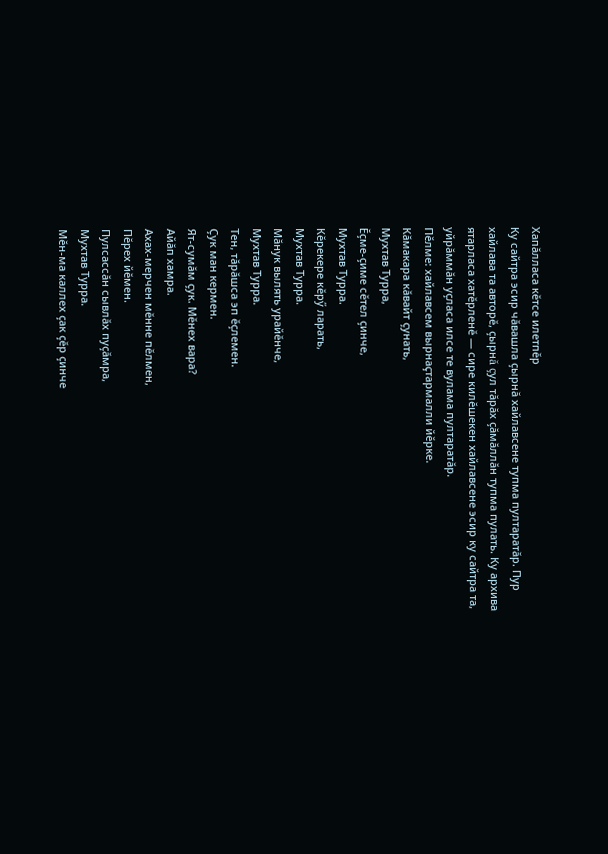Хапăлласа кĕтсе илетпĕр
Ку сайтра эсир чăвашла çырнă хайлавсене тупма пултаратăр. Пур
хайлава та авторĕ, çырнă çул тăрăх çăмăллăн тупма пулать. Ку архива
ятарласа хатĕрленĕ — сире килĕшекен хайлавсене эсир ку сайтра та,
уйрăммăн уçласа илсе те вулама пултаратăр.
Пӗлме: хайлавсем вырнаҫтармалли йӗрке.
Кăмакара кăвайт çунать,
Мухтав Турра,
Ĕçме-çиме сĕтел çинче,
Мухтав Турра.
Кĕрекере кĕрӳ ларать,
Мухтав Турра.
Мăнук вылять урайĕнче,
Мухтав Турра.
Тен, тăрăшса эп ĕçлемен.
Çук ман кермен.
Ят-сумăм çук. Мĕнех вара?
Айăп хамра.
Ахах-мерчен мĕнне пĕлмен,
Пĕрех йĕмен.
Пулсассăн сывлăх пуçăмра,
Мухтав Турра.
Мĕн-ма каллех çак çĕр çинче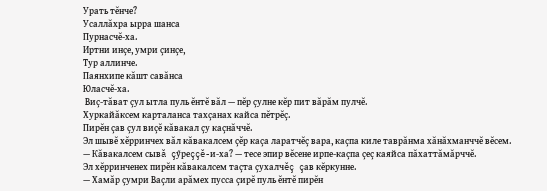Урать тĕнче?
Усаллăхра ырра шанса
Пурнасчĕ-ха.
Иртни инçе, умри çинçе,
Тур аллинче.
Паянхипе кăшт савăнса
Юласчĕ-ха.
 Виç-тăват çул ытла пуль ĕнтĕ вăл — пĕр çулне кĕр пит вăрăм пулчĕ.
Хуркайăксем карталанса тахçанах кайса пĕтрĕç.
Пирĕн çав çул виçĕ кăвакал çу каçнăччĕ.
Эл шывĕ хĕрринчех вăл кăвакалсем çĕр каçа ларатчĕç вара, каçпа киле таврăнма хăнăхманччĕ вĕсем.
— Кăвакалсем сывă çӳреççĕ-и-ха? — тесе эпир вĕсене ирпе-каçпа çеç каяйса пăхаттăмăрччĕ.
Эл хĕрринченех пирĕн кăвакалсем таçта çухалчĕç çав кĕркунне.
— Хамăр çумри Ваçли арăмех пусса çирĕ пуль ĕнтĕ пирĕн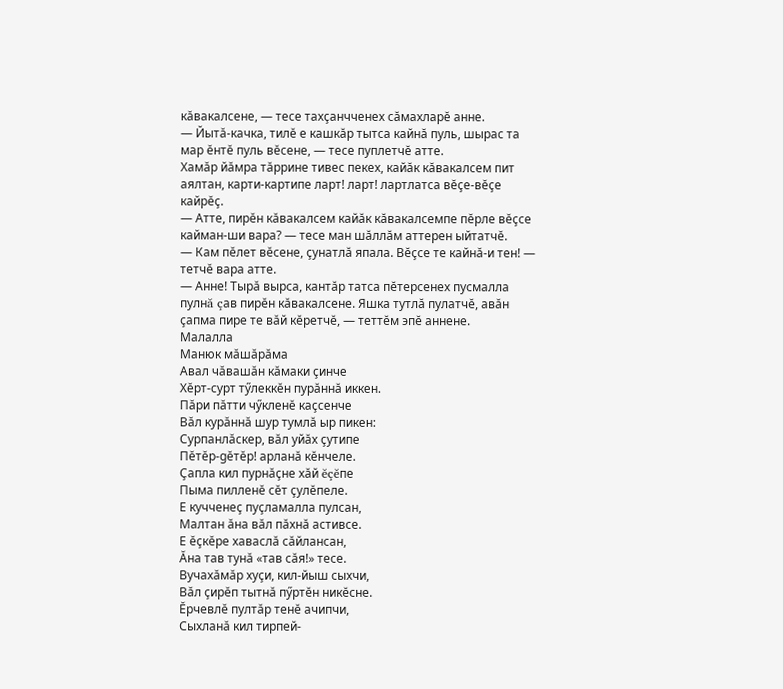кăвакалсене, — тесе тахçанчченех сăмахларĕ анне.
— Йытă-качка, тилĕ е кашкăр тытса кайнă пуль, шырас та мар ĕнтĕ пуль вĕсене, — тесе пуплетчĕ атте.
Хамăр йăмра тăррине тивес пекех, кайăк кăвакалсем пит аялтан, карти-картипе ларт! ларт! лартлатса вĕçе-вĕçе кайрĕç.
— Атте, пирĕн кăвакалсем кайăк кăвакалсемпе пĕрле вĕçсе кайман-ши вара? — тесе ман шăллăм аттерен ыйтатчĕ.
— Кам пĕлет вĕсене, çунатлă япала. Вĕçсе те кайнă-и тен! — тетчĕ вара атте.
— Анне! Тырă вырса, кантăр татса пĕтерсенех пусмалла пулнă çав пирĕн кăвакалсене. Яшка тутлă пулатчĕ, авăн çапма пире те вăй кĕретчĕ, — теттĕм эпĕ аннене.
Малалла
Манюк мăшăрăма
Авал чăвашăн кăмаки çинче
Хĕрт-сурт тӳлеккĕн пурăннă иккен.
Пăри пăтти чӳкленĕ каçсенче
Вăл курăннă шур тумлă ыр пикен:
Сурпанлăскер, вăл уйăх çутипе
Пĕтĕр-gĕтĕр! арланă кĕнчеле.
Çапла кил пурнăçне хăй ĕçĕпе
Пыма пилленĕ сĕт çулĕпеле.
Е кучченеç пуçламалла пулсан,
Малтан ăна вăл пăхнă астивсе.
Е ĕçкĕре хаваслă сăйлансан,
Ăна тав тунă «тав сăя!» тесе.
Вучахăмăр хуçи, кил-йыш сыхчи,
Вăл çирĕп тытнă пӳртĕн никĕсне.
Ĕрчевлĕ пултăр тенĕ ачипчи,
Сыхланă кил тирпей-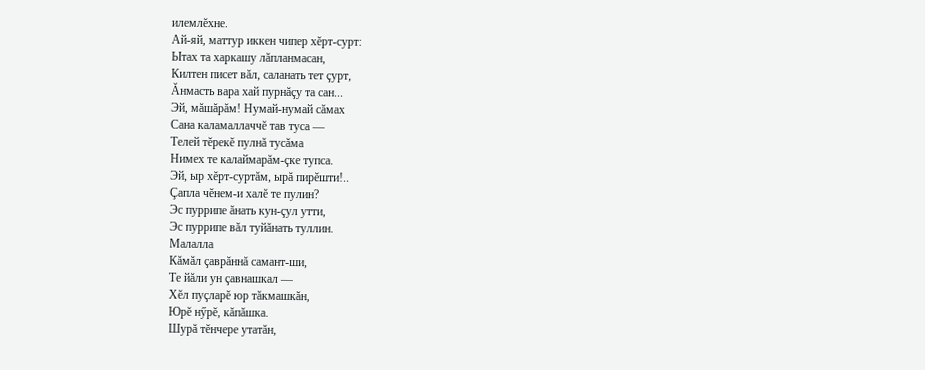илемлĕхне.
Ай-яй, маттур иккен чипер хĕрт-сурт:
Ытах та харкашу лăпланмасан,
Килтен писет вăл, саланать тет çурт,
Ăнмасть вара хай пурнăçу та сан...
Эй, мăшăрăм! Нумай-нумай сăмах
Сана каламаллаччĕ тав туса —
Телей тĕрекĕ пулнă тусăма
Нимех те калаймарăм-çке тупса.
Эй, ыр хĕрт-суртăм, ырă пирĕшти!..
Çапла чĕнем-и халĕ те пулин?
Эс пуррипе ăнать кун-çул утти,
Эс пуррипе вăл туйăнать туллин.
Малалла
Кăмăл çаврăннă самант-ши,
Те йăли ун çавнашкал —
Хĕл пуçларĕ юр тăкмашкăн,
Юрĕ нӳрĕ, кăпăшка.
Шурă тĕнчере утатăн,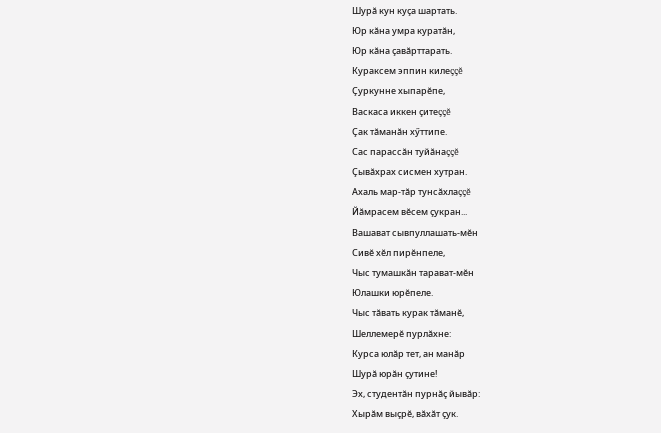Шурă кун куçа шартать.
Юр кăна умра куратăн,
Юр кăна çавăрттарать.
Кураксем эппин килеççĕ
Çуркунне хыпарĕпе,
Васкаса иккен çитеççĕ
Çак тăманăн хӳттипе.
Сас парассăн туйăнаççĕ
Çывăхрах сисмен хутран.
Ахаль мар-тăр тунсăхлаççĕ
Йăмрасем вĕсем çукран...
Вашават сывпуллашать-мĕн
Сивĕ хĕл пирĕнпеле,
Чыс тумашкăн тарават-мĕн
Юлашки юрĕпеле.
Чыс тăвать курак тăманĕ,
Шеллемерĕ пурлăхне:
Курса юлăр тет, ан манăр
Шурă юрăн çутине!
Эх, студентăн пурнăç йывăр:
Хырăм выçрĕ, вăхăт çук.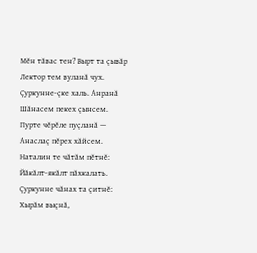Мĕн тăвас тен? Вырт та çывăр
Лектор тем вуланă чух.
Çуркунне-çке халь. Анранă
Шăнасем пекех çынсем.
Пурте чĕрĕле пуçланă —
Анаслаç пĕрех хăйсем.
Наталин те чăтăм пĕтнĕ:
Йăкăлт-якăлт пăхкалать.
Çуркунне чăнах та çитнĕ:
Хырăм выçнă,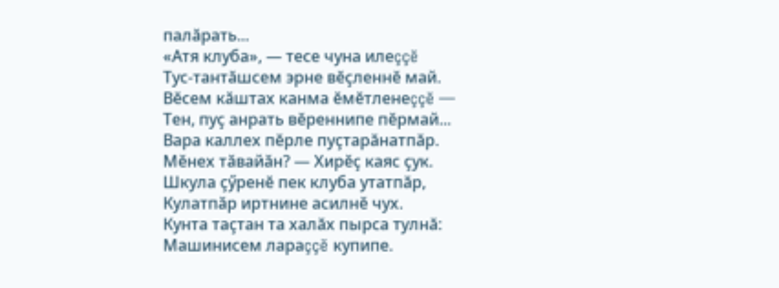палăрать...
«Атя клуба», — тесе чуна илеççĕ
Тус-тантăшсем эрне вĕçленнĕ май.
Вĕсем кăштах канма ĕмĕтленеççĕ —
Тен, пуç анрать вĕреннипе пĕрмай...
Вара каллех пĕрле пуçтарăнатпăр.
Мĕнех тăвайăн? — Хирĕç каяс çук.
Шкула çӳренĕ пек клуба утатпăр,
Кулатпăр иртнине асилнĕ чух.
Кунта таçтан та халăх пырса тулнă:
Машинисем лараççĕ купипе.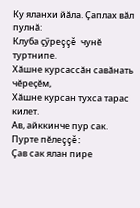Ку яланхи йăла. Çаплах вăл пулнă:
Клуба çӳреççĕ чунĕ туртнипе.
Хăшне курсассăн савăнать чĕреçĕм,
Хăшне курсан тухса тарас килет.
Ав, айккинче пур сак. Пурте пĕлеççĕ:
Çав сак ялан пире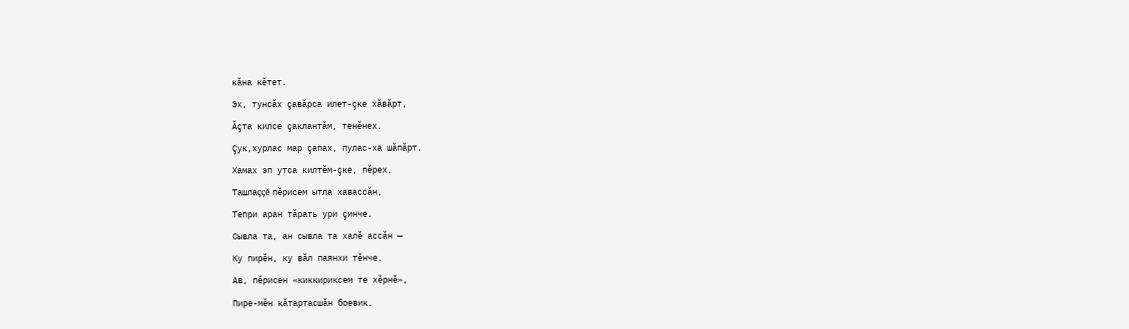кăна кĕтет.
Эх, тунсăх çавăрса илет-çке хăвăрт,
Ăçта килсе çаклантăм, тенĕнех.
Çук,хурлас мар çапах, пулас-ха шăпăрт.
Хамах эп утса килтĕм-çке, пĕрех.
Ташлаççĕ пĕрисем ытла хавассăн,
Тепри аран тăрать ури çинче.
Сывла та, ан сывла та халĕ ассăн —
Ку пирĕн, ку вăл паянхи тĕнче.
Ав, пĕрисен «киккириксем те хĕрнĕ»,
Пире-мĕн кăтартасшăн боевик.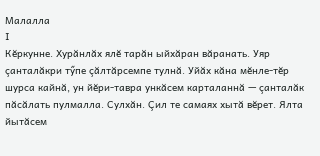Малалла
I
Кĕркунне. Хурăнлăх ялĕ тарăн ыйхăран вăранать. Уяр çанталăкри тӳпе çăлтăрсемпе тулнă. Уйăх кăна мĕнле-тĕр шурса кайнă, ун йĕри-тавра ункăсем карталаннă — çанталăк пăсăлать пулмалла. Сулхăн. Çил те самаях хытă вĕрет. Ялта йытăсем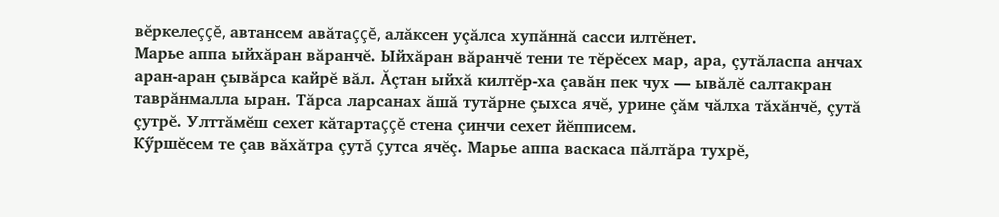вĕркелеççĕ, автансем авăтаççĕ, алăксен уçăлса хупăннă сасси илтĕнет.
Марье аппа ыйхăран вăранчĕ. Ыйхăран вăранчĕ тени те тĕрĕсех мар, ара, çутăласпа анчах аран-аран çывăрса кайрĕ вăл. Ăçтан ыйхă килтĕр-ха çавăн пек чух — ывăлĕ салтакран таврăнмалла ыран. Тăрса ларсанах ăшă тутăрне çыхса ячĕ, урине çăм чăлха тăхăнчĕ, çутă çутрĕ. Улттăмĕш сехет кăтартаççĕ стена çинчи сехет йĕпписем.
Кӳршĕсем те çав вăхăтра çутă çутса ячĕç. Марье аппа васкаса пăлтăра тухрĕ,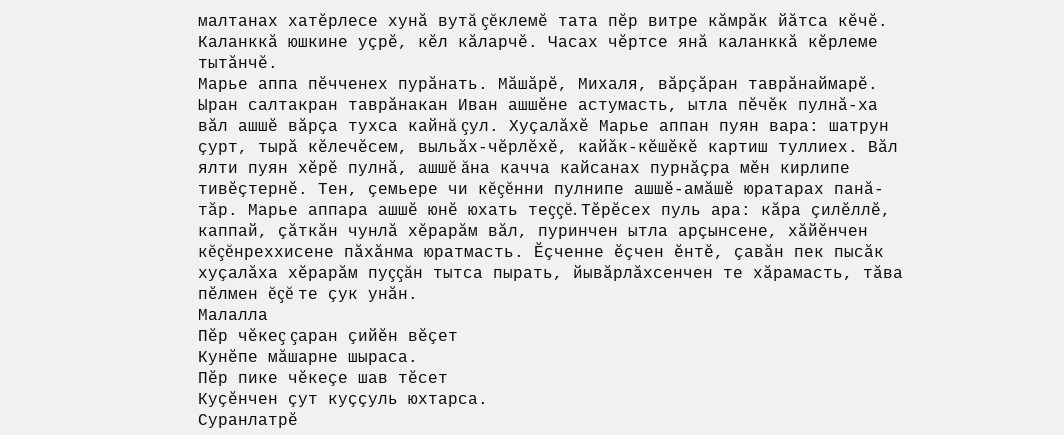малтанах хатĕрлесе хунă вутă çĕклемĕ тата пĕр витре кăмрăк йăтса кĕчĕ. Каланккă юшкине уçрĕ, кĕл кăларчĕ. Часах чĕртсе янă каланккă кĕрлеме тытăнчĕ.
Марье аппа пĕчченех пурăнать. Мăшăрĕ, Михаля, вăрçăран таврăнаймарĕ. Ыран салтакран таврăнакан Иван ашшĕне астумасть, ытла пĕчĕк пулнă-ха вăл ашшĕ вăрçа тухса кайнă çул. Хуçалăхĕ Марье аппан пуян вара: шатрун çурт, тырă кĕлечĕсем, выльăх-чĕрлĕхĕ, кайăк-кĕшĕкĕ картиш туллиех. Вăл ялти пуян хĕрĕ пулнă, ашшĕ ăна качча кайсанах пурнăçра мĕн кирлипе тивĕçтернĕ. Тен, çемьере чи кĕçĕнни пулнипе ашшĕ-амăшĕ юратарах панă-тăр. Марье аппара ашшĕ юнĕ юхать теççĕ. Тĕрĕсех пуль ара: кăра çилĕллĕ, каппай, çăткăн чунлă хĕрарăм вăл, пуринчен ытла арçынсене, хăйĕнчен кĕçĕнреххисене пăхăнма юратмасть. Ĕçченне ĕçчен ĕнтĕ, çавăн пек пысăк хуçалăха хĕрарăм пуççăн тытса пырать, йывăрлăхсенчен те хăрамасть, тăва пĕлмен ĕçĕ те çук унăн.
Малалла
Пĕр чĕкеç çаран çийĕн вĕçет
Кунĕпе мăшарне шыраса.
Пĕр пике чĕкеçе шав тĕсет
Куçĕнчен çут куççуль юхтарса.
Суранлатрĕ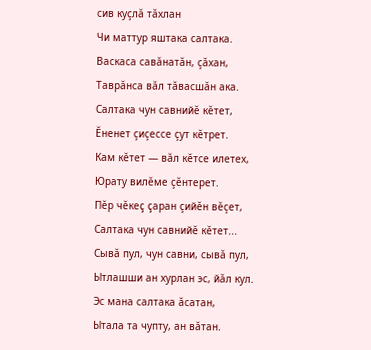сив куçлă тăхлан
Чи маттур яштака салтака.
Васкаса савăнатăн, çăхан,
Таврăнса вăл тăвасшăн ака.
Салтака чун савнийĕ кĕтет,
Ĕненет çиçессе çут кĕтрет.
Кам кĕтет — вăл кĕтсе илетех,
Юрату вилĕме çĕнтерет.
Пĕр чĕкеç çаран çийĕн вĕçет,
Салтака чун савнийĕ кĕтет...
Сывă пул, чун савни, сывă пул,
Ытлашши ан хурлан эс, йăл кул.
Эс мана салтака ăсатан,
Ытала та чупту, ан вăтан.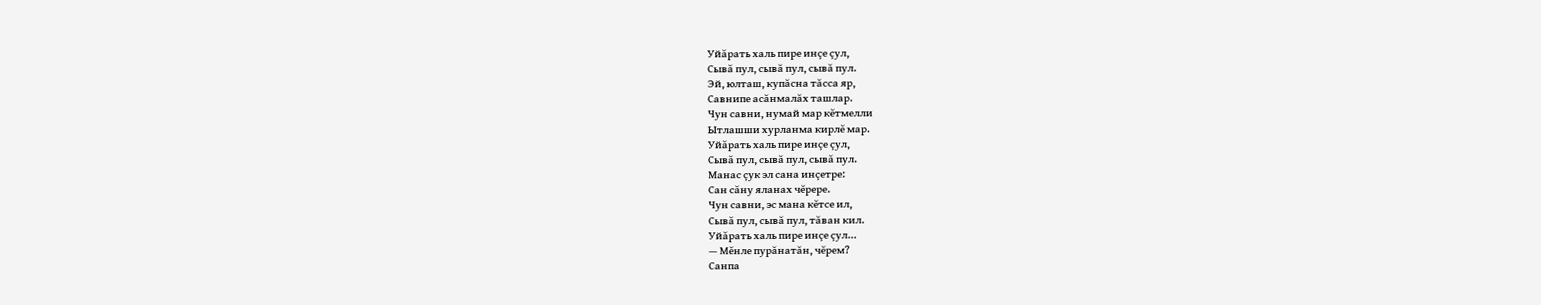Уйăрать халь пире инçе çул,
Сывă пул, сывă пул, сывă пул.
Эй, юлташ, купăсна тăсса яр,
Савнипе асăнмалăх ташлар.
Чун савни, нумай мар кĕтмелли
Ытлашши хурланма кирлĕ мар.
Уйăрать халь пире инçе çул,
Сывă пул, сывă пул, сывă пул.
Манас çук эл сана инçетре:
Сан сăну яланах чĕрере.
Чун савни, эс мана кĕтсе ил,
Сывă пул, сывă пул, тăван кил.
Уйăрать халь пире инçе çул...
— Мĕнле пурăнатăн, чĕрем?
Санпа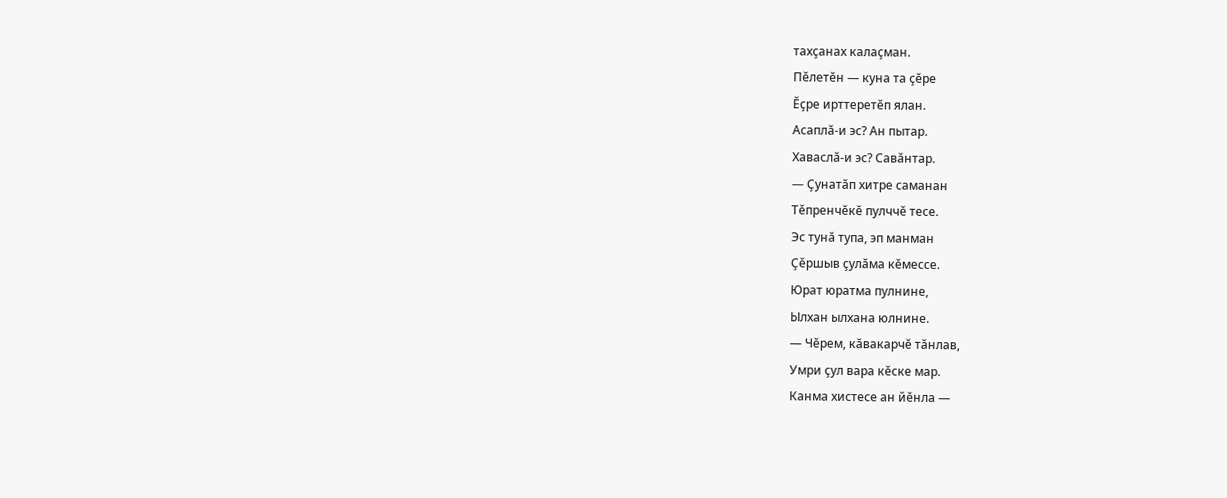тахçанах калаçман.
Пĕлетĕн — куна та çĕре
Ĕçре ирттеретĕп ялан.
Асаплă-и эс? Ан пытар.
Хаваслă-и эс? Савăнтар.
— Çунатăп хитре саманан
Тĕпренчĕкĕ пулччĕ тесе.
Эс тунă тупа, эп манман
Çĕршыв çулăма кĕмессе.
Юрат юратма пулнине,
Ылхан ылхана юлнине.
— Чĕрем, кăвакарчĕ тăнлав,
Умри çул вара кĕске мар.
Канма хистесе ан йĕнла —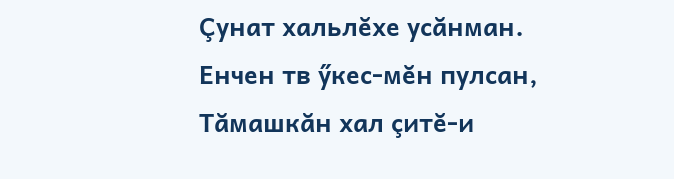Çунат хальлĕхе усăнман.
Енчен тв ӳкес-мĕн пулсан,
Тăмашкăн хал çитĕ-и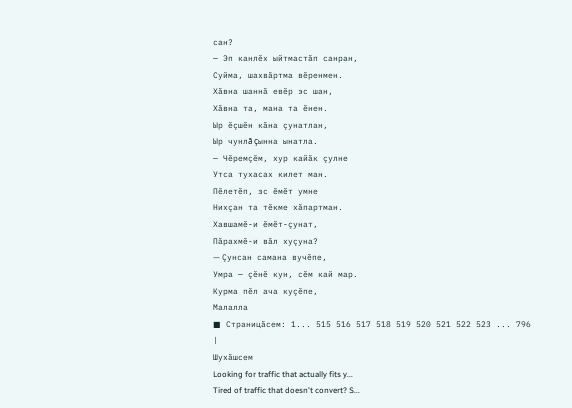сан?
— Эп канлĕх ыйтмастăп санран,
Суйма, шахвăртма вĕренмен.
Хăвна шаннă евĕр эс шан,
Хăвна та, мана та ĕнен.
Ыр ĕçшĕн кăна çунатлан,
Ыр чунлă çынна ынатла.
— Чĕремçĕм, хур кайăк çулне
Утса тухасах килет ман.
Пĕлетĕп, зс ĕмĕт умне
Нихçан та тĕкме хăпартман.
Хавшамĕ-и ĕмĕт-çунат,
Пăрахмĕ-и вăл хуçуна?
— Çунсан самана вучĕпе,
Умра — çĕнĕ кун, сĕм кай мар.
Курма пĕл ача куçĕпе,
Малалла
■ Страницăсем: 1... 515 516 517 518 519 520 521 522 523 ... 796
|
Шухăшсем
Looking for traffic that actually fits y...
Tired of traffic that doesn't convert? S...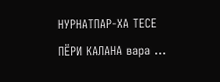НУРНАТПАР-ХА ТЕСЕ ПЁРИ КАЛАНА вара ...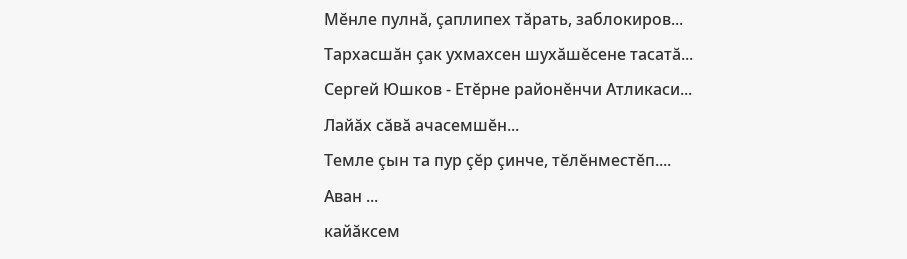Мĕнле пулнă, çаплипех тăрать, заблокиров...
Тархасшăн çак ухмахсен шухăшĕсене тасатă...
Сергей Юшков - Етĕрне районĕнчи Атликаси...
Лайăх сăвă ачасемшĕн...
Темле çын та пур çĕр çинче, тĕлĕнместĕп....
Аван ...
кайăксем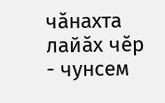чăнахта лайăх чĕр - чунсем